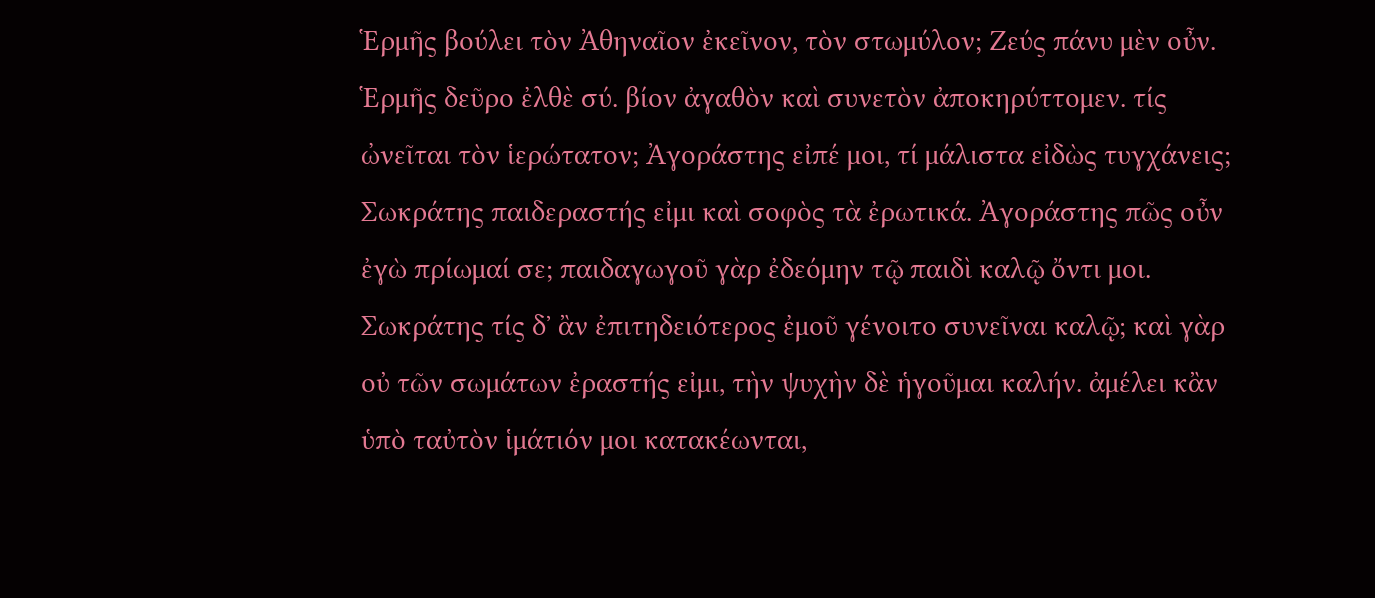Ἑρμῆς βούλει τὸν Ἀθηναῖον ἐκεῖνον, τὸν στωμύλον; Ζεύς πάνυ μὲν οὖν. Ἑρμῆς δεῦρο ἐλθὲ σύ. βίον ἀγαθὸν καὶ συνετὸν ἀποκηρύττομεν. τίς ὠνεῖται τὸν ἱερώτατον; Ἀγοράστης εἰπέ μοι, τί μάλιστα εἰδὼς τυγχάνεις; Σωκράτης παιδεραστής εἰμι καὶ σοφὸς τὰ ἐρωτικά. Ἀγοράστης πῶς οὖν ἐγὼ πρίωμαί σε; παιδαγωγοῦ γὰρ ἐδεόμην τῷ παιδὶ καλῷ ὄντι μοι. Σωκράτης τίς δʼ ἂν ἐπιτηδειότερος ἐμοῦ γένοιτο συνεῖναι καλῷ; καὶ γὰρ οὐ τῶν σωμάτων ἐραστής εἰμι, τὴν ψυχὴν δὲ ἡγοῦμαι καλήν. ἀμέλει κἂν ὑπὸ ταὐτὸν ἱμάτιόν μοι κατακέωνται,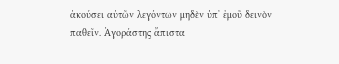ἀκούσει αὐτῶν λεγόντων μηδὲν ὑπʼ ἐμοῦ δεινὸν παθεῖν. Ἀγοράστης ἄπιστα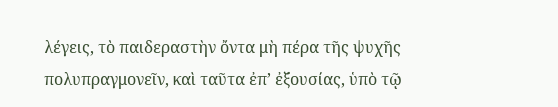λέγεις, τὸ παιδεραστὴν ὄντα μὴ πέρα τῆς ψυχῆς πολυπραγμονεῖν, καὶ ταῦτα ἐπʼ ἐξουσίας, ὑπὸ τῷ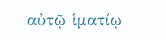αὐτῷ ἱματίῳ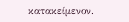κατακείμενον.